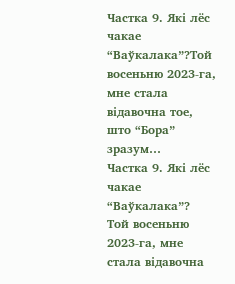Частка 9. Які лёс чакае “Ваўкалака”?Той восеньню 2023-га, мне стала відавочна тое, што “Бора” зразум…
Частка 9. Які лёс чакае “Ваўкалака”?
Той восеньню 2023-га, мне стала відавочна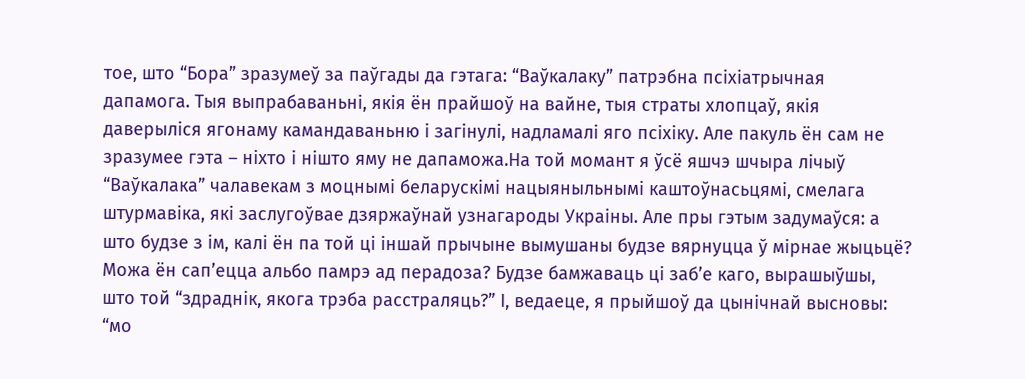тое, што “Бора” зразумеў за паўгады да гэтага: “Ваўкалаку” патрэбна псіхіатрычная дапамога. Тыя выпрабаваньні, якія ён прайшоў на вайне, тыя страты хлопцаў, якія даверыліся ягонаму камандаваньню і загінулі, надламалі яго псіхіку. Але пакуль ён сам не зразумее гэта – ніхто і нішто яму не дапаможа.На той момант я ўсё яшчэ шчыра лічыў “Ваўкалака” чалавекам з моцнымі беларускімі нацыяныльнымі каштоўнасьцямі, смелага штурмавіка, які заслугоўвае дзяржаўнай узнагароды Украіны. Але пры гэтым задумаўся: а што будзе з ім, калі ён па той ці іншай прычыне вымушаны будзе вярнуцца ў мірнае жыцьцё? Можа ён сап’ецца альбо памрэ ад перадоза? Будзе бамжаваць ці заб’е каго, вырашыўшы, што той “здраднік, якога трэба расстраляць?” І, ведаеце, я прыйшоў да цынічнай высновы: “мо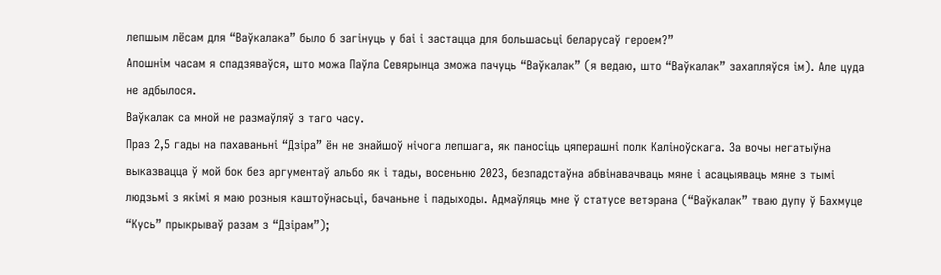лепшым лёсам для “Ваўкалака” было б загінуць у баі і застацца для большасьці беларусаў героем?”
Апошнім часам я спадзяваўся, што можа Паўла Севярынца зможа пачуць “Ваўкалак” (я ведаю, што “Ваўкалак” захапляўся ім). Але цуда не адбылося.
Ваўкалак са мной не размаўляў з таго часу.
Праз 2,5 гады на пахаваньні “Дзіра” ён не знайшоў нічога лепшага, як паносіць цяперашні полк Каліноўскага. За вочы негатыўна выказвацца ў мой бок без аргументаў альбо як і тады, восеньню 2023, безпадстаўна абвінавачваць мяне і асацыяваць мяне з тымі людзьмі з якімі я маю розныя каштоўнасьці, бачаньне і падыходы. Адмаўляць мне ў статусе ветэрана (“Ваўкалак” тваю дупу ў Бахмуце “Кусь” прыкрываў разам з “Дзірам”);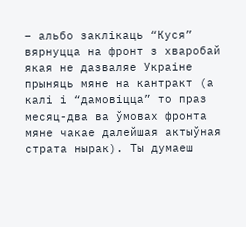– альбо заклікаць “Куся” вярнуцца на фронт з хваробай якая не дазваляе Украіне прыняць мяне на кантракт (а калі і “дамовіцца” то праз месяц-два ва ўмовах фронта мяне чакае далейшая актыўная страта нырак). Ты думаеш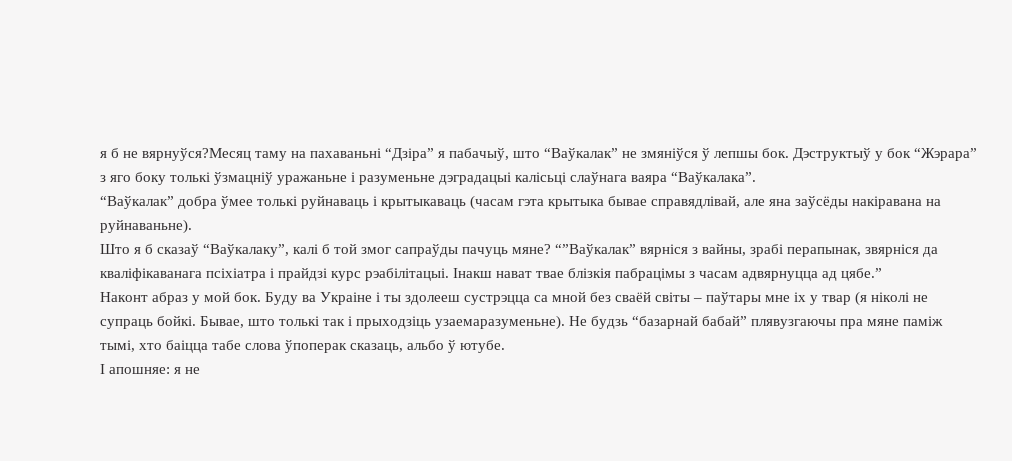я б не вярнуўся?Месяц таму на пахаваньні “Дзіра” я пабачыў, што “Ваўкалак” не змяніўся ў лепшы бок. Дэструктыў у бок “Жэрара” з яго боку толькі ўзмацніў уражаньне і разуменьне дэградацыі калісьці слаўнага ваяра “Ваўкалака”.
“Ваўкалак” добра ўмее толькі руйнаваць і крытыкаваць (часам гэта крытыка бывае справядлівай, але яна заўсёды накіравана на руйнаваньне).
Што я б сказаў “Ваўкалаку”, калі б той змог сапраўды пачуць мяне? “”Ваўкалак” вярніся з вайны, зрабі перапынак, звярніся да кваліфікаванага псіхіатра і прайдзі курс рэабілітацыі. Інакш нават твае блізкія пабрацімы з часам адвярнуцца ад цябе.”
Наконт абраз у мой бок. Буду ва Украіне і ты здолееш сустрэцца са мной без сваёй світы – паўтары мне іх у твар (я ніколі не супраць бойкі. Бывае, што толькі так і прыходзіць узаемаразуменьне). Не будзь “базарнай бабай” плявузгаючы пра мяне паміж тымі, хто баіцца табе слова ўпоперак сказаць, альбо ў ютубе.
І апошняе: я не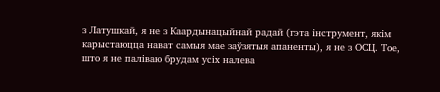з Латушкай, я не з Каардынацыйнай радай (гэта інструмент, якім карыстаюцца нават самыя мае заўзятыя апаненты), я не з ОСЦ. Тое, што я не паліваю брудам усіх налева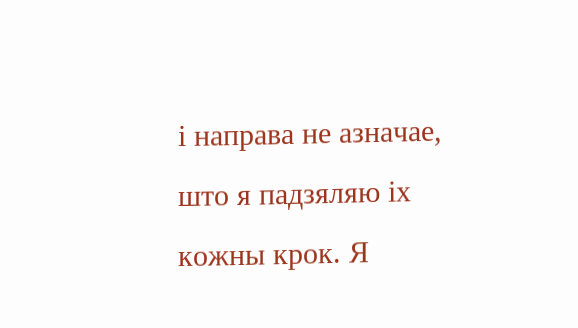і направа не азначае, што я падзяляю іх кожны крок. Я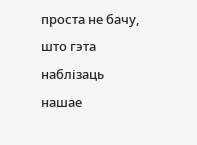проста не бачу, што гэта наблізаць нашае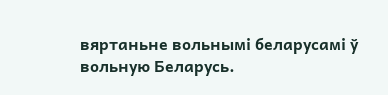вяртаньне вольнымі беларусамі ў вольную Беларусь.